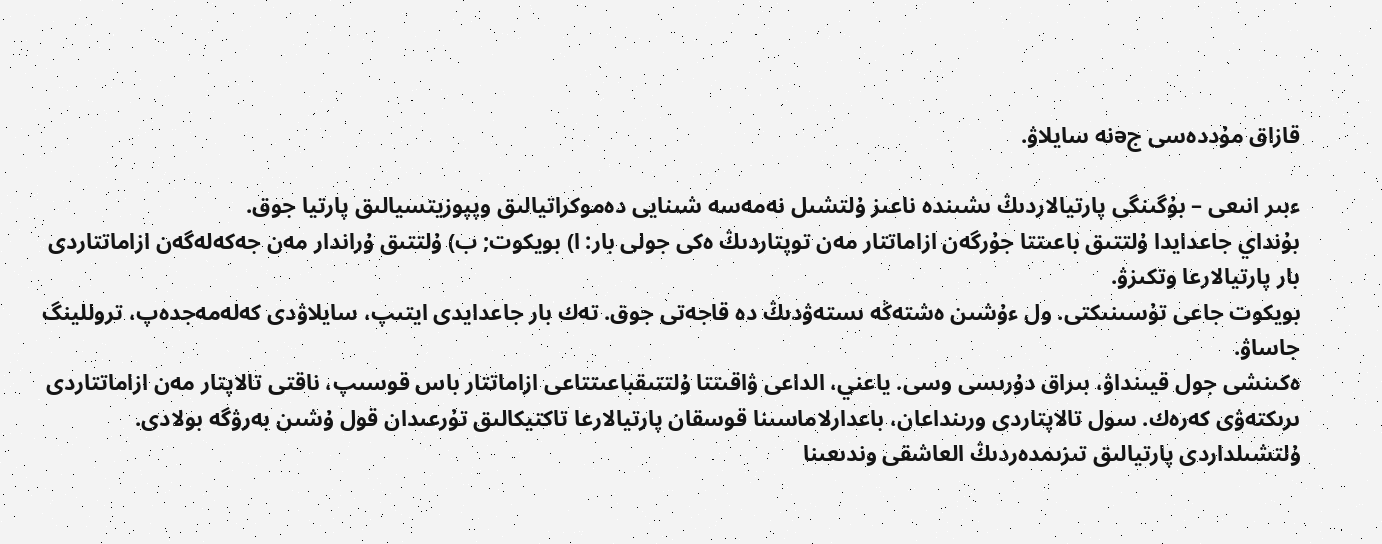قازاق مۇددەسى جəنە سايلاۋ.

ءبىر انىعى – بۇگىنگى پارتيالاردىڭ ىشىندە ناعىز ۇلتشىل نەمەسە شىنايى دەموكراتيالىق وپپوزيتسيالىق پارتيا جوق.
بۇنداي جاعدايدا ۇلتتىق باعىتتا جۇرگەن ازاماتتار مەن توپتاردىڭ ەكى جولى بار: ا) بويكوت; ب) ۇلتتىق ۇراندار مەن جەكەلەگەن ازاماتتاردى بار پارتيالارعا وتكىزۋ.
بويكوت جاعى تۇسىنىكتى. ول ءۇشىن ەشتەڭە ىستەۋدىڭ دە قاجەتى جوق. تەك بار جاعدايدى ايتىپ، سايلاۋدى كەلەمەجدەپ، تروللينگ جاساۋ.
ەكىنشى جول قيىنداۋ، بىراق دۇرىسى وسى. ياعني، الداعى ۋاقىتتا ۇلتتىقباعىتتاعى ازاماتتار باس قوسىپ، ناقتى تالاپتار مەن ازاماتتاردى ىرىكتەۋى كەرەك. سول تالاپتاردى ورىنداعان، باعدارلاماسىنا قوسقان پارتيالارعا تاكتيكالىق تۇرعىدان قول ۇشىن بەرۋگە بولادى. ۇلتشىلداردى پارتيالىق تىزىمدەردىڭ العاشقى وندىعىنا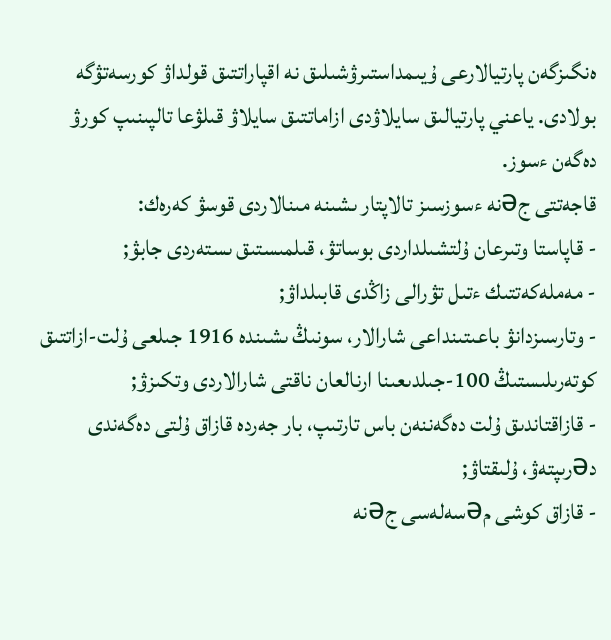ەنگىزگەن پارتيالارعى ۇيىمداستىرۋشىلىق نە اقپاراتتىق قولداۋ كورسەتۋگە بولادى. ياعني پارتيالىق سايلاۋدى ازاماتتىق سايلاۋ قىلۋعا تالپىنىپ كورۋ دەگەن ءسوز.
قاجەتتى جəنە ءسوزسىز تالاپتار ىشىنە مىنالاردى قوسۋ كەرەك:
- قاپاستا وتىرعان ۇلتشىلداردى بوساتۋ، قىلمىستىق ىستەردى جابۋ;
- مەملەكەتتىك ءتىل تۋرالى زاڭدى قابىلداۋ;
- وتارسىزدانۋ باعىتىنداعى شارالار، سونىڭ ىشىندە 1916 جىلعى ۇلت-ازاتتىق كوتەرىلىستىڭ 100-جىلدىعىنا ارنالعان ناقتى شارالاردى وتكىزۋ;
- قازاقتاندىق ۇلت دەگەننەن باس تارتىپ، بار جەردە قازاق ۇلتى دەگەندى دəرىپتەۋ، ۇلىقتاۋ;
- قازاق كوشى مəسەلەسى جəنە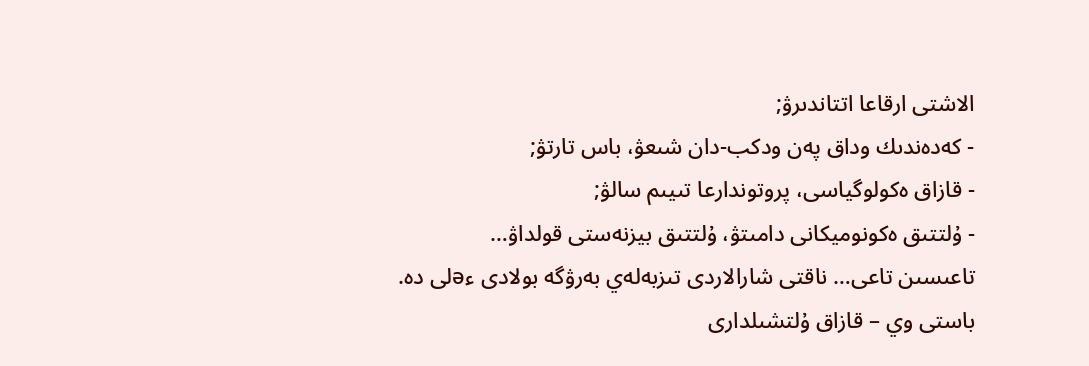الاشتى ارقاعا اتتاندىرۋ;
- كەدەندىك وداق پەن ودكب-دان شىعۋ، باس تارتۋ;
- قازاق ەكولوگياسى، پروتوندارعا تىيىم سالۋ;
- ۇلتتىق ەكونوميكانى دامىتۋ، ۇلتتىق بيزنەستى قولداۋ…
تاعىسىن تاعى… ناقتى شارالاردى تىزبەلەي بەرۋگە بولادى ءəلى دە.
باستى وي – قازاق ۇلتشىلدارى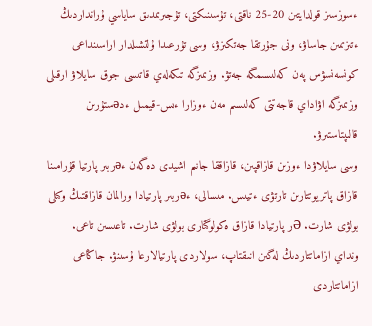ءسوزسىز قولدايتىن 20-25 ناقتى، تۇسىنىكتى، تۇجىرىمدىق ساياسي ۇرانداردىڭ ءتىزىمىن جاساۋ، ونى جۇرتقا جەتكىزۋ، وسى تۇرعىدا ۇلتشىلدار اراسىنداعى كونسەنسۋس پەن كەلىسىمگە جەتۋ. وزىمىزگە تىكەلەي قاتىسى جوق سايلاۋ ارقىلى وزىمىزگە اۋاداي قاجەتتى كەلىسىم مەن ءوزارا ءىس-قيمىل ءدəستۇرىن قالىپتاستىرۋ.
وسى سايلاۋدا ءوزىن قازاقپىن، قازاققا جانىم اشيدى دەگەن ءəربىر پارتيا قۇرامىنا قازاق پاتريوتتارىن تارتۋى ءتيىس. مىسالى، ءəربىر پارتيادا ورالمان قازاقتىڭ وكىلى بولۋى شارت. Əر پارتيادا قازاق ەكولوگتارى بولۋى شارت. تاعىسىن تاعى.
ونداي ازاماتتاردىڭ لەگىن انىقتاپ، سولاردى پارتيالارعا ۇسىنۋ. جاڭاعى ازاماتتاردى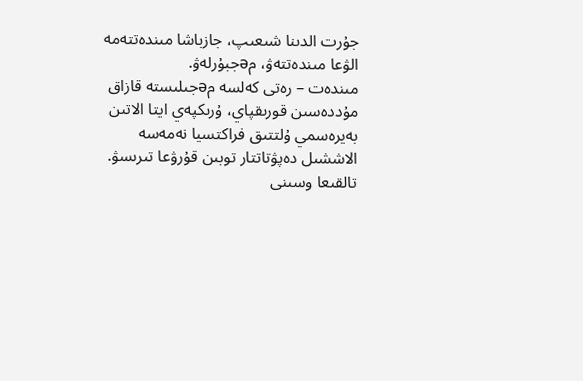جۇرت الدىنا شىعىپ، جازباشا مىندەتتەمە الۋعا مىندەتتەۋ، مəجبۇرلەۋ.
مىندەت – رەتى كەلسە مəجىلىستە قازاق مۇددەسىن قورىقپاي، ۇرىكپەي ايتا الاتىن بەيرەسمي ۇلتتىق فراكتسيا نەمەسە الاششىل دەپۋتاتتار توبىن قۇرۋعا تىرىسۋ.
تالقىعا وسىنى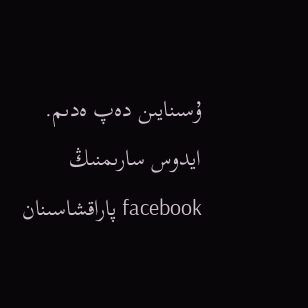ۇسىنايىن دەپ ەدىم.
ايدوس سارىمنىڭ facebook پاراقشاسىنان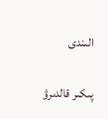الىندى

پىكىر قالدىرۋ